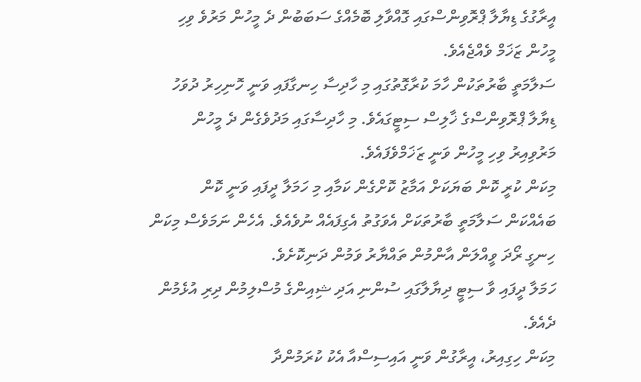އީރާގުގެ ޑިޔާލާ ޕްރޮވިންސްގައި ގޮއްވާލި ބޮމެއްގެ ސަބަބުން ދެ މީހުން މަރުވެ ވިހި މީހުން ޒަޚަމް ވެއްޖެއެވެ.
ސަލާމަތީ ބާރުތަކުން ހާމަ ކުރާގޮތުގައި މި ހާދިސާ ހިނގާފައި ވަނީ ހޮނިހިރު ދުވަހު ޑިޔާލާ ޕްރޮވިންސްގެ ޚާލިސް ސިޓީގައެވެ. މި ހާދިސާގައި މަދުވެގެން ދެ މީހުން މަރުވިއިރު ވިހި މީހުން ވަނީ ޒަޚަމްވެފައެވެ.
މިކަން ކުރީ ކޮން ބަޔަކަށް އަމާޒު ކޮށްގެން ކަމާއި މި ހަމަލާ ދީފައި ވަނީ ކޮން ބައެއްކަން ސަލާމަތީ ބާރުތަކަށް އެވަގުތު އެގިފައެއް ނުވެއެވެ. އެހެން ނަމަވެސް މިކަން ހިނގީ ރޯދަ ވީއްލަން އާންމުން ތައްޔާރު ވަމުން ދަނިކޮށެވެ.
ހަމަލާ ދީފައި ވާ ސިޓީ ދިޔާލާގައި ސުންނި އަދި ޝިއިންގެ މުސްލިމުން ދިރި އުޅެމުން ދެއެވެ.
މިކަން ހިގިއިރު، އީރާގުން ވަނީ އައިސިސްއާ އެކު ކުރަމުންދާ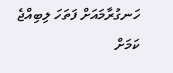ހަނގުރާމައަށް ފަތަހަ ލިބިއްޖެ ކަމަށް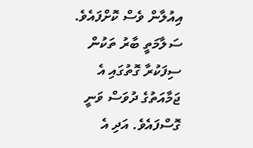އިއުލާން ވެސް ކޮށްފައެވެ. ސަލާމަތީ ބާރު ތަކުން ސިފަކުރާ ގޮތުގައި އެ ޖަމާއަތުގެ ދުވަސް ވަނީ ގޮސްފައެވެ. އަދި އެ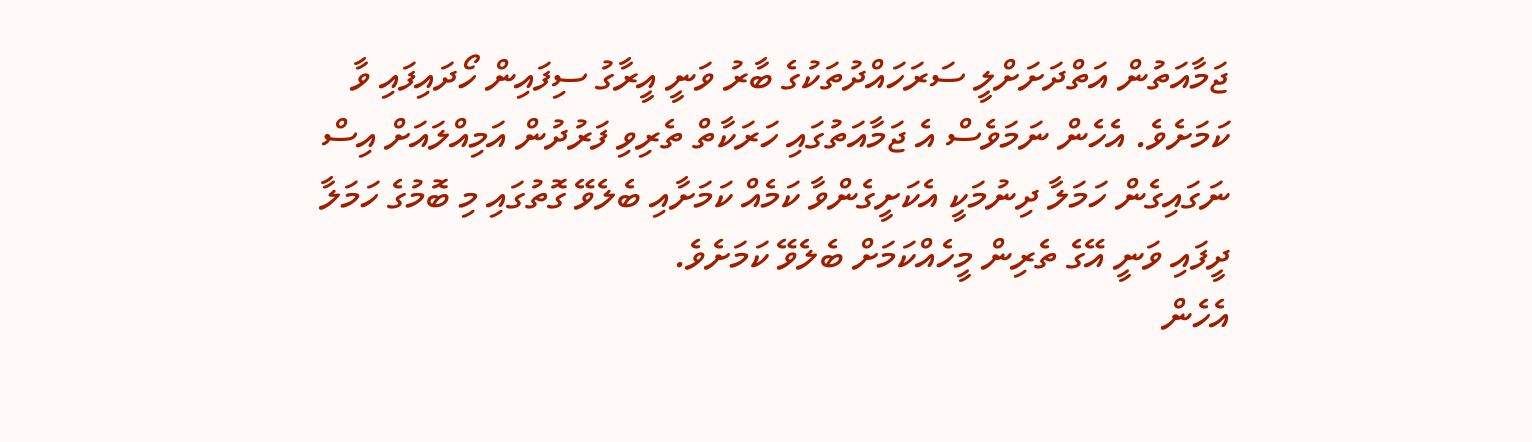ޖަމާއަތުން އަތްދަށަށްލީ ސަރަހައްދުތަކުގެ ބާރު ވަނީ އީރާގު ސިފައިން ހޯދައިފައި ވާ ކަމަށެވެ. އެހެން ނަމަވެސް އެ ޖަމާއަތުގައި ހަރަކާތް ތެރިވި ފަރުދުން އަމިއްލައަށް އިސް ނަގައިގެން ހަމަލާ ދިނުމަކީ އެކަށީގެންވާ ކަމެއް ކަމަށާއި ބެލެވޭ ގޮތުގައި މި ބޮމުގެ ހަމަލާ ދީފައި ވަނީ އޭގެ ތެރިން މީހެއްކަމަށް ބެލެވޭ ކަމަށެވެ.
އެހެން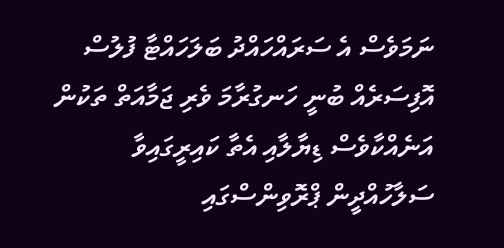ނަމަވެސް އެ ސަރައްހައްދު ބަލަހައްޓާ ފުލުސް އޮފިސަރެއް ބުނީ ހަނގުރާމަ ވެރި ޖަމާއަތް ތަކުން އަނެއްކާވެސް ޑިޔާލާއި އެތާ ކައިރީގައިވާ ސަލާހުއްދީން ޕްރޮވިންސްގައި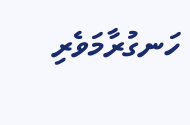ހަނގުރާމަވެރި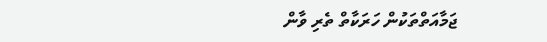ޖަމާއަތްތަކުން ހަރަކާތް ތެރި ވާން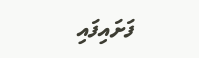ފަށައިފައި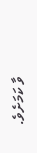ވާ ކަމަށެވެ.